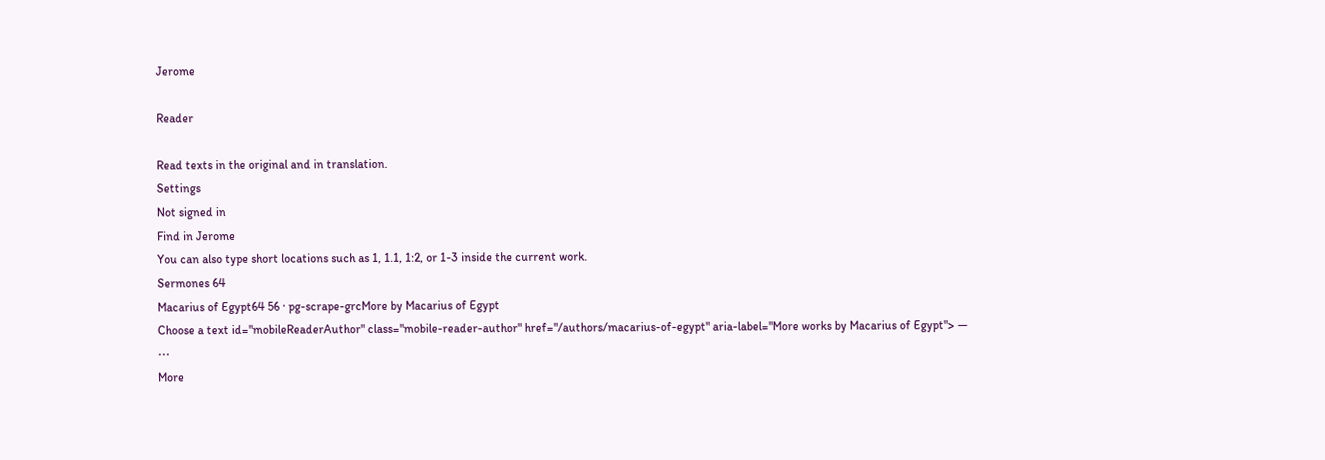Jerome

Reader

Read texts in the original and in translation.
Settings
Not signed in
Find in Jerome
You can also type short locations such as 1, 1.1, 1:2, or 1-3 inside the current work.
Sermones 64
Macarius of Egypt64 56 · pg-scrape-grcMore by Macarius of Egypt
Choose a text id="mobileReaderAuthor" class="mobile-reader-author" href="/authors/macarius-of-egypt" aria-label="More works by Macarius of Egypt"> —
⋯
More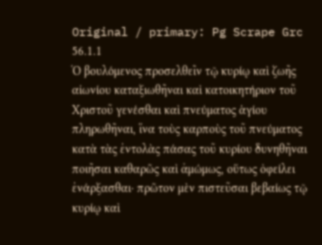Original / primary: Pg Scrape Grc
56.1.1
Ὁ βουλόμενος προσελθεῖν τῷ κυρίῳ καὶ ζωῆς αἰωνίου καταξιωθῆναι καὶ κατοικητήριον τοῦ Χριστοῦ γενέσθαι καὶ πνεύματος ἁγίου πληρωθῆναι, ἵνα τοὺς καρποὺς τοῦ πνεύματος κατὰ τὰς ἐντολὰς πάσας τοῦ κυρίου δυνηθῆναι ποιῆσαι καθαρῶς καὶ ἀμώμως, οὕτως ὀφείλει ἐνάρξασθαι· πρῶτον μὲν πιστεῦσαι βεβαίως τῷ κυρίῳ καὶ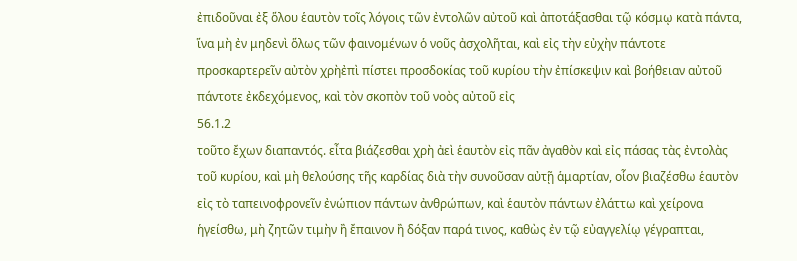ἐπιδοῦναι ἐξ ὅλου ἑαυτὸν τοῖς λόγοις τῶν ἐντολῶν αὐτοῦ καὶ ἀποτάξασθαι τῷ κόσμῳ κατὰ πάντα, ἵνα μὴ ἐν μηδενὶ ὅλως τῶν φαινομένων ὁ νοῦς ἀσχολῆται, καὶ εἰς τὴν εὐχὴν πάντοτε προσκαρτερεῖν αὐτὸν χρὴἐπὶ πίστει προσδοκίας τοῦ κυρίου τὴν ἐπίσκεψιν καὶ βοήθειαν αὐτοῦ πάντοτε ἐκδεχόμενος, καὶ τὸν σκοπὸν τοῦ νοὸς αὐτοῦ εἰς
56.1.2
τοῦτο ἔχων διαπαντός. εἶτα βιάζεσθαι χρὴ ἀεὶ ἑαυτὸν εἰς πᾶν ἀγαθὸν καὶ εἰς πάσας τὰς ἐντολὰς τοῦ κυρίου, καὶ μὴ θελούσης τῆς καρδίας διὰ τὴν συνοῦσαν αὐτῇ ἁμαρτίαν, οἷον βιαζέσθω ἑαυτὸν εἰς τὸ ταπεινοφρονεῖν ἐνώπιον πάντων ἀνθρώπων, καὶ ἑαυτὸν πάντων ἐλάττω καὶ χείρονα ἡγείσθω, μὴ ζητῶν τιμὴν ἢ ἔπαινον ἢ δόξαν παρά τινος, καθὼς ἐν τῷ εὐαγγελίῳ γέγραπται,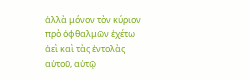ἀλλὰ μόνον τὸν κύριον πρὸ ὀφθαλμῶν ἐχέτω ἀεὶ καὶ τὰς ἐντολὰς αὐτοῦ, αὐτῷ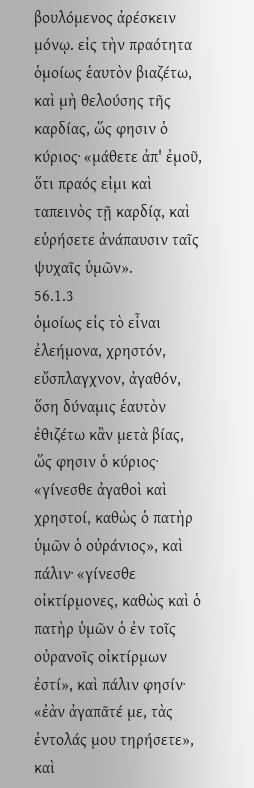βουλόμενος ἀρέσκειν μόνῳ. εἰς τὴν πραότητα ὁμοίως ἑαυτὸν βιαζέτω, καὶ μὴ θελούσης τῆς καρδίας, ὥς φησιν ὁ κύριος· «μάθετε ἀπ' ἐμοῦ, ὅτι πραός εἰμι καὶ ταπεινὸς τῇ καρδίᾳ, καὶ εὑρήσετε ἀνάπαυσιν ταῖς ψυχαῖς ὑμῶν».
56.1.3
ὁμοίως εἰς τὸ εἶναι ἐλεήμονα, χρηστόν, εὔσπλαγχνον, ἀγαθόν, ὅση δύναμις ἑαυτὸν ἐθιζέτω κἂν μετὰ βίας, ὥς φησιν ὁ κύριος· «γίνεσθε ἀγαθοὶ καὶ χρηστοί, καθὼς ὁ πατὴρ ὑμῶν ὁ οὐράνιος», καὶ πάλιν· «γίνεσθε οἰκτίρμονες, καθὼς καὶ ὁ πατὴρ ὑμῶν ὁ ἐν τοῖς οὐρανοῖς οἰκτίρμων ἐστί», καὶ πάλιν φησίν· «ἐὰν ἀγαπᾶτέ με, τὰς ἐντολάς μου τηρήσετε», καὶ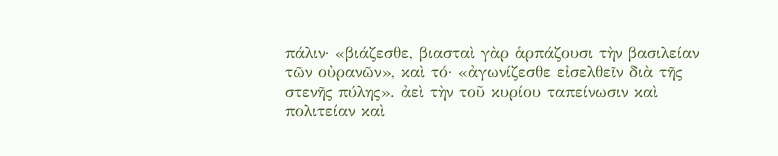πάλιν· «βιάζεσθε, βιασταὶ γὰρ ἁρπάζουσι τὴν βασιλείαν τῶν οὐρανῶν», καὶ τό· «ἀγωνίζεσθε εἰσελθεῖν διὰ τῆς στενῆς πύλης». ἀεὶ τὴν τοῦ κυρίου ταπείνωσιν καὶ πολιτείαν καὶ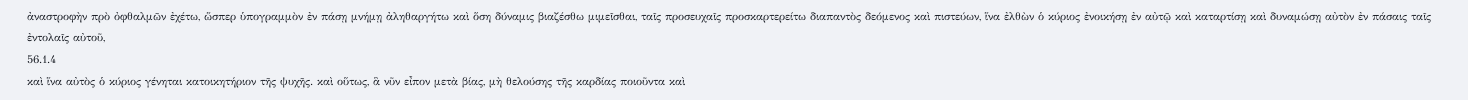ἀναστροφὴν πρὸ ὀφθαλμῶν ἐχέτω, ὥσπερ ὑπογραμμὸν ἐν πάσῃ μνήμῃ ἀληθαργήτω καὶ ὅση δύναμις βιαζέσθω μιμεῖσθαι, ταῖς προσευχαῖς προσκαρτερείτω διαπαντὸς δεόμενος καὶ πιστεύων, ἵνα ἐλθὼν ὁ κύριος ἐνοικήσῃ ἐν αὐτῷ καὶ καταρτίσῃ καὶ δυναμώσῃ αὐτὸν ἐν πάσαις ταῖς ἐντολαῖς αὐτοῦ,
56.1.4
καὶ ἵνα αὐτὸς ὁ κύριος γένηται κατοικητήριον τῆς ψυχῆς. καὶ οὕτως, ἃ νῦν εἶπον μετὰ βίας, μὴ θελούσης τῆς καρδίας ποιοῦντα καὶ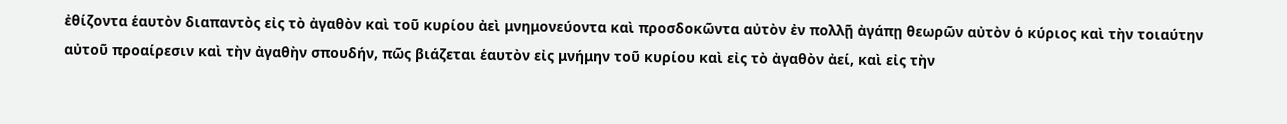ἐθίζοντα ἑαυτὸν διαπαντὸς εἰς τὸ ἀγαθὸν καὶ τοῦ κυρίου ἀεὶ μνημονεύοντα καὶ προσδοκῶντα αὐτὸν ἐν πολλῇ ἀγάπῃ θεωρῶν αὐτὸν ὁ κύριος καὶ τὴν τοιαύτην αὐτοῦ προαίρεσιν καὶ τὴν ἀγαθὴν σπουδήν, πῶς βιάζεται ἑαυτὸν εἰς μνήμην τοῦ κυρίου καὶ εἰς τὸ ἀγαθὸν ἀεί, καὶ εἰς τὴν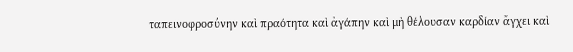ταπεινοφροσύνην καὶ πραότητα καὶ ἀγάπην καὶ μὴ θέλουσαν καρδίαν ἄγχει καὶ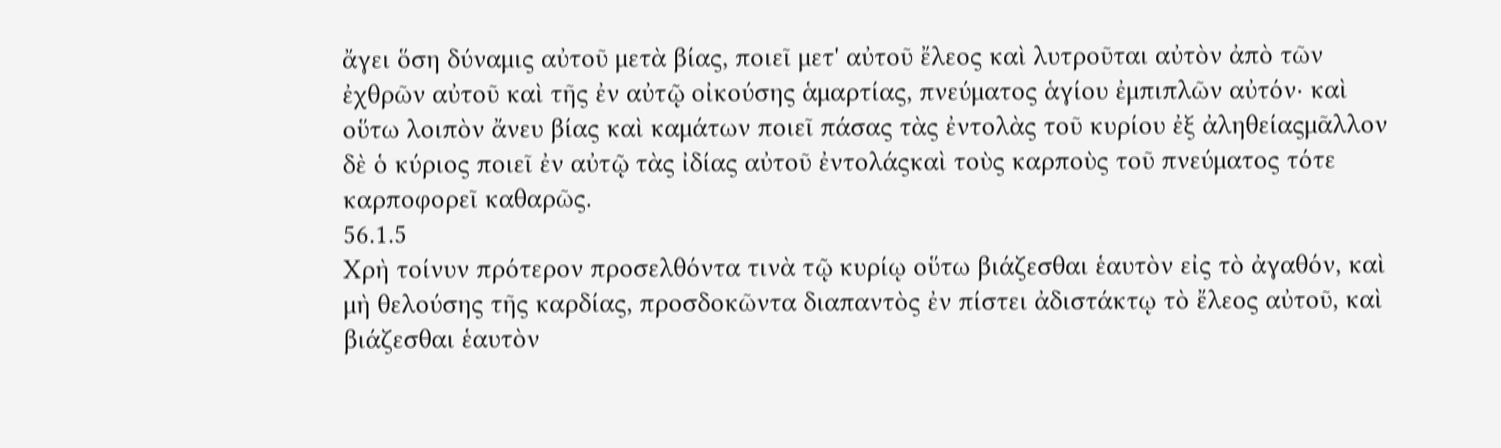ἄγει ὅση δύναμις αὐτοῦ μετὰ βίας, ποιεῖ μετ' αὐτοῦ ἔλεος καὶ λυτροῦται αὐτὸν ἀπὸ τῶν ἐχθρῶν αὐτοῦ καὶ τῆς ἐν αὐτῷ οἰκούσης ἁμαρτίας, πνεύματος ἁγίου ἐμπιπλῶν αὐτόν· καὶ οὕτω λοιπὸν ἄνευ βίας καὶ καμάτων ποιεῖ πάσας τὰς ἐντολὰς τοῦ κυρίου ἐξ ἀληθείαςμᾶλλον δὲ ὁ κύριος ποιεῖ ἐν αὐτῷ τὰς ἰδίας αὐτοῦ ἐντολάςκαὶ τοὺς καρποὺς τοῦ πνεύματος τότε καρποφορεῖ καθαρῶς.
56.1.5
Χρὴ τοίνυν πρότερον προσελθόντα τινὰ τῷ κυρίῳ οὕτω βιάζεσθαι ἑαυτὸν εἰς τὸ ἀγαθόν, καὶ μὴ θελούσης τῆς καρδίας, προσδοκῶντα διαπαντὸς ἐν πίστει ἀδιστάκτῳ τὸ ἔλεος αὐτοῦ, καὶ βιάζεσθαι ἑαυτὸν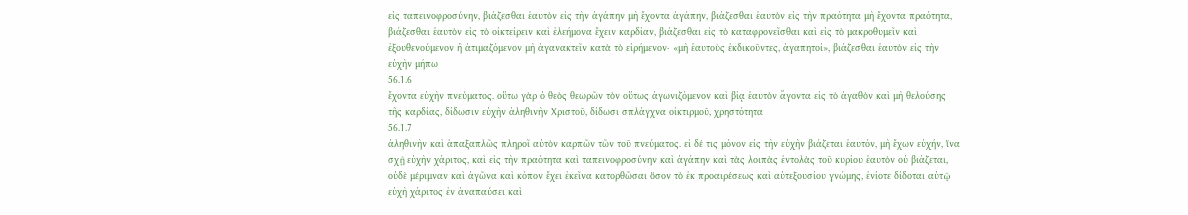εἰς ταπεινοφροσύνην, βιάζεσθαι ἑαυτὸν εἰς τὴν ἀγάπην μὴ ἔχοντα ἀγάπην, βιάζεσθαι ἑαυτὸν εἰς τὴν πραότητα μὴ ἔχοντα πραότητα, βιάζεσθαι ἑαυτὸν εἰς τὸ οἰκτείρειν καὶ ἐλεήμονα ἔχειν καρδίαν, βιάζεσθαι εἰς τὸ καταφρονεῖσθαι καὶ εἰς τὸ μακροθυμεῖν καὶ ἐξουθενούμενον ἢ ἀτιμαζόμενον μὴ ἀγανακτεῖν κατὰ τὸ εἰρήμενον· «μὴ ἑαυτοὺς ἐκδικοῦντες, ἀγαπητοί», βιάζεσθαι ἑαυτὸν εἰς τὴν εὐχὴν μήπω
56.1.6
ἔχοντα εὐχὴν πνεύματος. οὕτω γὰρ ὁ θεὸς θεωρῶν τὸν οὕτως ἀγωνιζόμενον καὶ βίᾳ ἑαυτὸν ἄγοντα εἰς τὸ ἀγαθὸν καὶ μὴ θελούσης τῆς καρδίας, δίδωσιν εὐχὴν ἀληθινὴν Χριστοῦ, δίδωσι σπλάγχνα οἰκτιρμοῦ, χρηστότητα
56.1.7
ἀληθινὴν καὶ ἁπαξαπλῶς πληροῖ αὐτὸν καρπῶν τῶν τοῦ πνεύματος. εἰ δέ τις μόνον εἰς τὴν εὐχὴν βιάζεται ἑαυτόν, μὴ ἔχων εὐχήν, ἵνα σχῇ εὐχὴν χάριτος, καὶ εἰς τὴν πραότητα καὶ ταπεινοφροσύνην καὶ ἀγάπην καὶ τὰς λοιπὰς ἐντολὰς τοῦ κυρίου ἑαυτὸν οὐ βιάζεται, οὐδὲ μέριμναν καὶ ἀγῶνα καὶ κόπον ἔχει ἐκεῖνα κατορθῶσαι ὅσον τὸ ἐκ προαιρέσεως καὶ αὐτεξουσίου γνώμης, ἐνίοτε δίδοται αὐτῷ εὐχὴ χάριτος ἐν ἀναπαύσει καὶ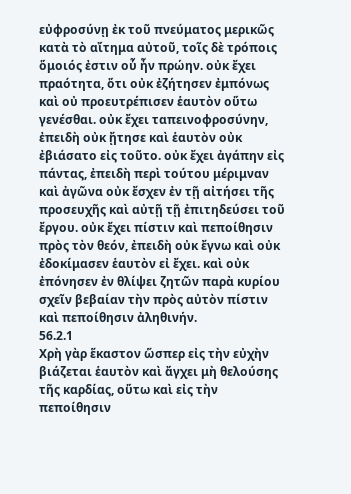εὐφροσύνῃ ἐκ τοῦ πνεύματος μερικῶς κατὰ τὸ αἴτημα αὐτοῦ, τοῖς δὲ τρόποις ὅμοιός ἐστιν οὗ ἦν πρώην. οὐκ ἔχει πραότητα, ὅτι οὐκ ἐζήτησεν ἐμπόνως καὶ οὐ προευτρέπισεν ἑαυτὸν οὕτω γενέσθαι. οὐκ ἔχει ταπεινοφροσύνην, ἐπειδὴ οὐκ ᾔτησε καὶ ἑαυτὸν οὐκ ἐβιάσατο εἰς τοῦτο. οὐκ ἔχει ἀγάπην εἰς πάντας, ἐπειδὴ περὶ τούτου μέριμναν καὶ ἀγῶνα οὐκ ἔσχεν ἐν τῇ αἰτήσει τῆς προσευχῆς καὶ αὐτῇ τῇ ἐπιτηδεύσει τοῦ ἔργου. οὐκ ἔχει πίστιν καὶ πεποίθησιν πρὸς τὸν θεόν, ἐπειδὴ οὐκ ἔγνω καὶ οὐκ ἐδοκίμασεν ἑαυτὸν εἰ ἔχει. καὶ οὐκ ἐπόνησεν ἐν θλίψει ζητῶν παρὰ κυρίου σχεῖν βεβαίαν τὴν πρὸς αὐτὸν πίστιν καὶ πεποίθησιν ἀληθινήν.
56.2.1
Χρὴ γὰρ ἕκαστον ὥσπερ εἰς τὴν εὐχὴν βιάζεται ἑαυτὸν καὶ ἄγχει μὴ θελούσης τῆς καρδίας, οὕτω καὶ εἰς τὴν πεποίθησιν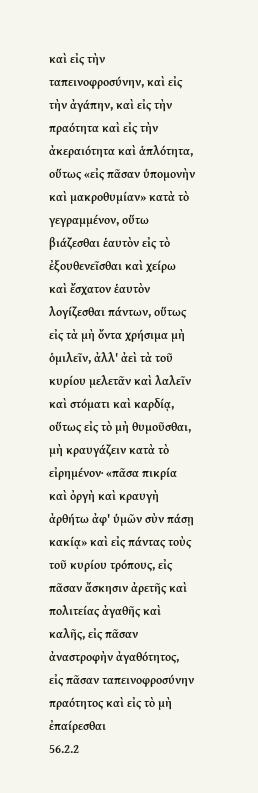καὶ εἰς τὴν ταπεινοφροσύνην, καὶ εἰς τὴν ἀγάπην, καὶ εἰς τὴν πραότητα καὶ εἰς τὴν ἀκεραιότητα καὶ ἁπλότητα, οὕτως «εἰς πᾶσαν ὑπομονὴν καὶ μακροθυμίαν» κατὰ τὸ γεγραμμένον, οὕτω βιάζεσθαι ἑαυτὸν εἰς τὸ ἐξουθενεῖσθαι καὶ χείρω καὶ ἔσχατον ἑαυτὸν λογίζεσθαι πάντων, οὕτως εἰς τὰ μὴ ὄντα χρήσιμα μὴ ὁμιλεῖν, ἀλλ' ἀεὶ τὰ τοῦ κυρίου μελετᾶν καὶ λαλεῖν καὶ στόματι καὶ καρδίᾳ, οὕτως εἰς τὸ μὴ θυμοῦσθαι, μὴ κραυγάζειν κατὰ τὸ εἰρημένον· «πᾶσα πικρία καὶ ὀργὴ καὶ κραυγὴ ἀρθήτω ἀφ' ὑμῶν σὺν πάσῃ κακίᾳ» καὶ εἰς πάντας τοὺς τοῦ κυρίου τρόπους, εἰς πᾶσαν ἄσκησιν ἀρετῆς καὶ πολιτείας ἀγαθῆς καὶ καλῆς, εἰς πᾶσαν ἀναστροφὴν ἀγαθότητος, εἰς πᾶσαν ταπεινοφροσύνην πραότητος καὶ εἰς τὸ μὴ ἐπαίρεσθαι
56.2.2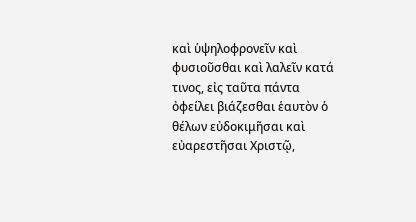καὶ ὑψηλοφρονεῖν καὶ φυσιοῦσθαι καὶ λαλεῖν κατά τινος, εἰς ταῦτα πάντα ὀφείλει βιάζεσθαι ἑαυτὸν ὁ θέλων εὐδοκιμῆσαι καὶ εὐαρεστῆσαι Χριστῷ,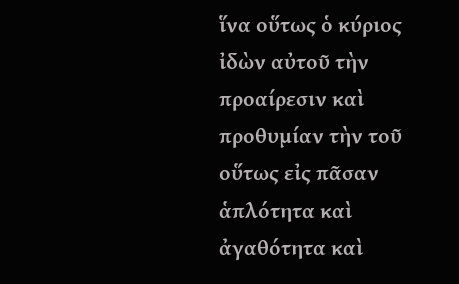ἵνα οὕτως ὁ κύριος ἰδὼν αὐτοῦ τὴν προαίρεσιν καὶ προθυμίαν τὴν τοῦ οὕτως εἰς πᾶσαν ἁπλότητα καὶ ἀγαθότητα καὶ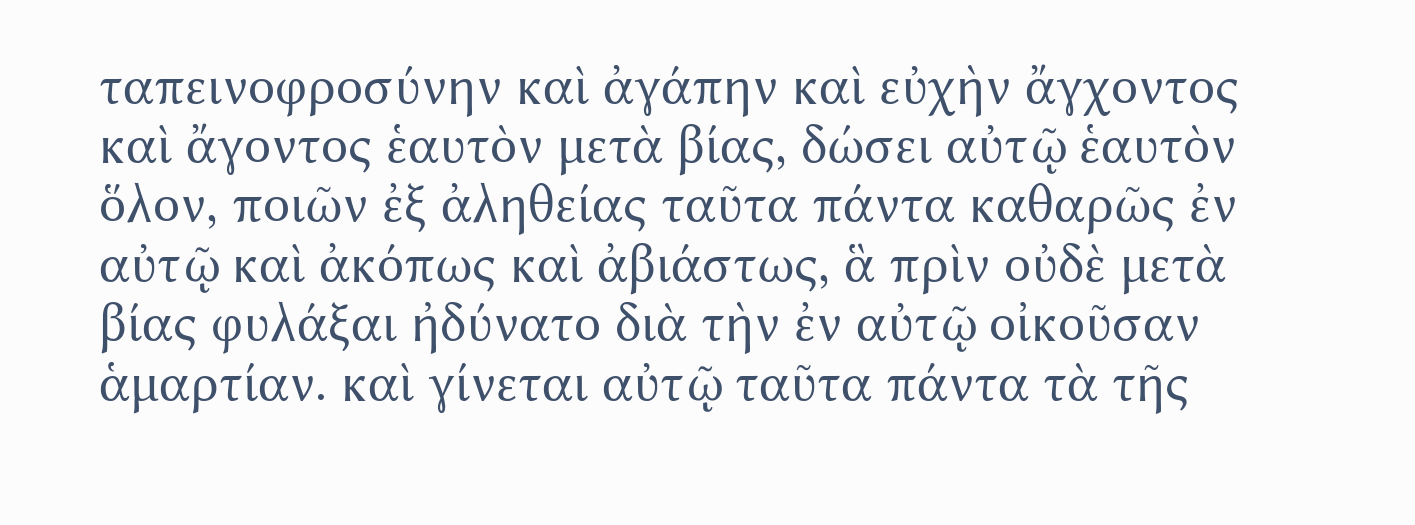ταπεινοφροσύνην καὶ ἀγάπην καὶ εὐχὴν ἄγχοντος καὶ ἄγοντος ἑαυτὸν μετὰ βίας, δώσει αὐτῷ ἑαυτὸν ὅλον, ποιῶν ἐξ ἀληθείας ταῦτα πάντα καθαρῶς ἐν αὐτῷ καὶ ἀκόπως καὶ ἀβιάστως, ἃ πρὶν οὐδὲ μετὰ βίας φυλάξαι ἠδύνατο διὰ τὴν ἐν αὐτῷ οἰκοῦσαν ἁμαρτίαν. καὶ γίνεται αὐτῷ ταῦτα πάντα τὰ τῆς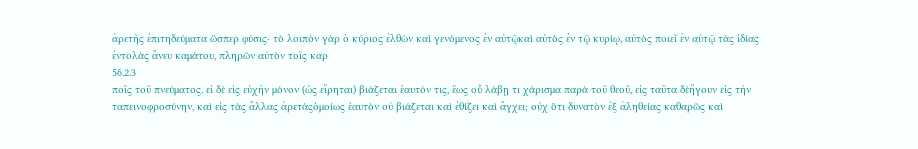ἀρετῆς ἐπιτηδεύματα ὥσπερ φύσις· τὸ λοιπὸν γὰρ ὁ κύριος ἐλθὼν καὶ γενόμενος ἐν αὐτῷκαὶ αὐτὸς ἐν τῷ κυρίῳ, αὐτὸς ποιεῖ ἐν αὐτῷ τὰς ἰδίας ἐντολὰς ἄνευ καμάτου, πληρῶν αὐτὸν τοῖς καρ
56.2.3
ποῖς τοῦ πνεύματος. εἰ δὲ εἰς εὐχὴν μόνον (ὡς εἴρηται) βιάζεται ἑαυτόν τις, ἕως οὗ λάβῃ τι χάρισμα παρὰ τοῦ θεοῦ, εἰς ταῦτα δὲἤγουν εἰς τὴν ταπεινοφροσύνην, καὶ εἰς τὰς ἄλλας ἀρετὰςὁμοίως ἑαυτὸν οὐ βιάζεται καὶ ἐθίζει καὶ ἄγχει; οὐχ ὅτι δυνατὸν ἐξ ἀληθείας καθαρῶς καὶ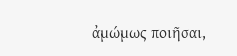ἀμώμως ποιῆσαι,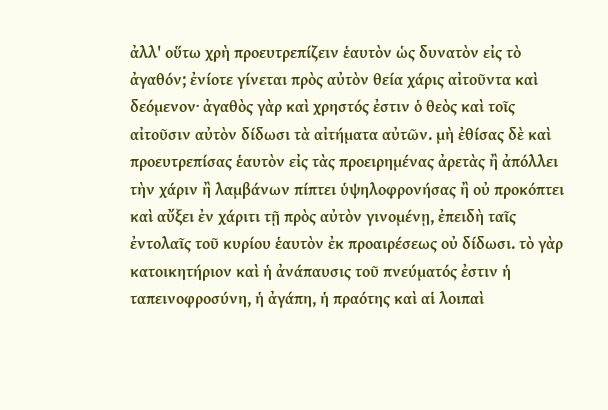ἀλλ' οὕτω χρὴ προευτρεπίζειν ἑαυτὸν ὡς δυνατὸν εἰς τὸ ἀγαθόν; ἐνίοτε γίνεται πρὸς αὐτὸν θεία χάρις αἰτοῦντα καὶ δεόμενον· ἀγαθὸς γὰρ καὶ χρηστός ἐστιν ὁ θεὸς καὶ τοῖς αἰτοῦσιν αὐτὸν δίδωσι τὰ αἰτήματα αὐτῶν. μὴ ἐθίσας δὲ καὶ προευτρεπίσας ἑαυτὸν εἰς τὰς προειρημένας ἀρετὰς ἢ ἀπόλλει τὴν χάριν ἢ λαμβάνων πίπτει ὑψηλοφρονήσας ἢ οὐ προκόπτει καὶ αὔξει ἐν χάριτι τῇ πρὸς αὐτὸν γινομένῃ, ἐπειδὴ ταῖς ἐντολαῖς τοῦ κυρίου ἑαυτὸν ἐκ προαιρέσεως οὐ δίδωσι. τὸ γὰρ κατοικητήριον καὶ ἡ ἀνάπαυσις τοῦ πνεύματός ἐστιν ἡ ταπεινοφροσύνη, ἡ ἀγάπη, ἡ πραότης καὶ αἱ λοιπαὶ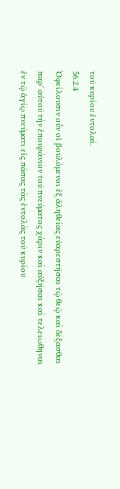τοῦ κυρίου ἐντολαί.
56.2.4
Ὀφείλουσιν οὖν οἱ βουλόμενοι ἐξ ἀληθείας εὐαρεστῆσαι τῷ θεῷ καὶ δέξασθαι παρ' αὐτοῦ τὴν ἐπουράνιον τοῦ πνεύματος χάριν καὶ αὐξῆσαι καὶ τελειωθῆναι ἐν τῷ ἁγίῳ πνεύματι εἰς πάσας τὰς ἐντολὰς τοῦ κυρίου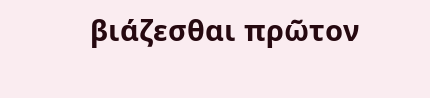βιάζεσθαι πρῶτον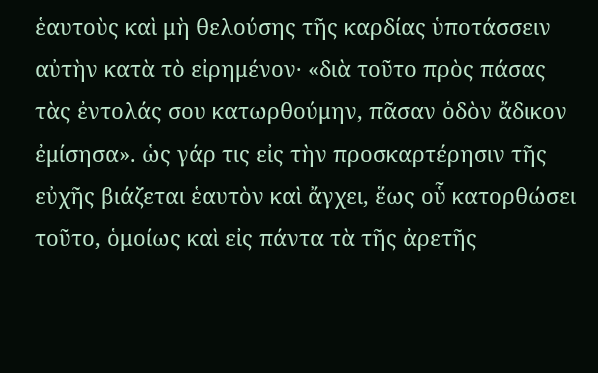ἑαυτοὺς καὶ μὴ θελούσης τῆς καρδίας ὑποτάσσειν αὐτὴν κατὰ τὸ εἰρημένον· «διὰ τοῦτο πρὸς πάσας τὰς ἐντολάς σου κατωρθούμην, πᾶσαν ὁδὸν ἄδικον ἐμίσησα». ὡς γάρ τις εἰς τὴν προσκαρτέρησιν τῆς εὐχῆς βιάζεται ἑαυτὸν καὶ ἄγχει, ἕως οὗ κατορθώσει τοῦτο, ὁμοίως καὶ εἰς πάντα τὰ τῆς ἀρετῆς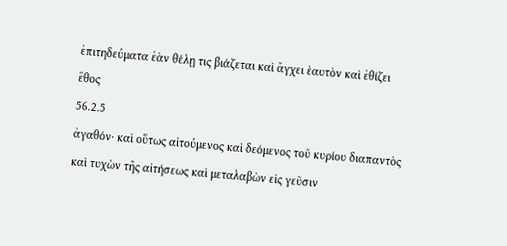ἐπιτηδεύματα ἐὰν θέλῃ τις βιάζεται καὶ ἄγχει ἑαυτὸν καὶ ἐθίζει ἔθος
56.2.5
ἀγαθόν· καὶ οὕτως αἰτούμενος καὶ δεόμενος τοῦ κυρίου διαπαντὸς καὶ τυχὼν τῆς αἰτήσεως καὶ μεταλαβὼν εἰς γεῦσιν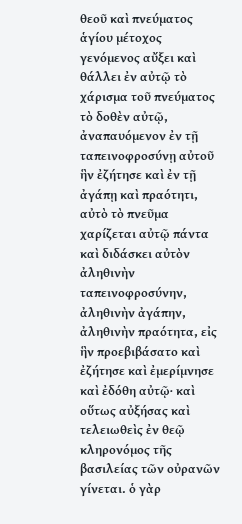θεοῦ καὶ πνεύματος ἁγίου μέτοχος γενόμενος αὔξει καὶ θάλλει ἐν αὐτῷ τὸ χάρισμα τοῦ πνεύματος τὸ δοθὲν αὐτῷ, ἀναπαυόμενον ἐν τῇ ταπεινοφροσύνῃ αὐτοῦ ἣν ἐζήτησε καὶ ἐν τῇ ἀγάπῃ καὶ πραότητι, αὐτὸ τὸ πνεῦμα χαρίζεται αὐτῷ πάντα καὶ διδάσκει αὐτὸν ἀληθινὴν ταπεινοφροσύνην, ἀληθινὴν ἀγάπην, ἀληθινὴν πραότητα, εἰς ἣν προεβιβάσατο καὶ ἐζήτησε καὶ ἐμερίμνησε καὶ ἐδόθη αὐτῷ· καὶ οὕτως αὐξήσας καὶ τελειωθεὶς ἐν θεῷ κληρονόμος τῆς βασιλείας τῶν οὐρανῶν γίνεται. ὁ γὰρ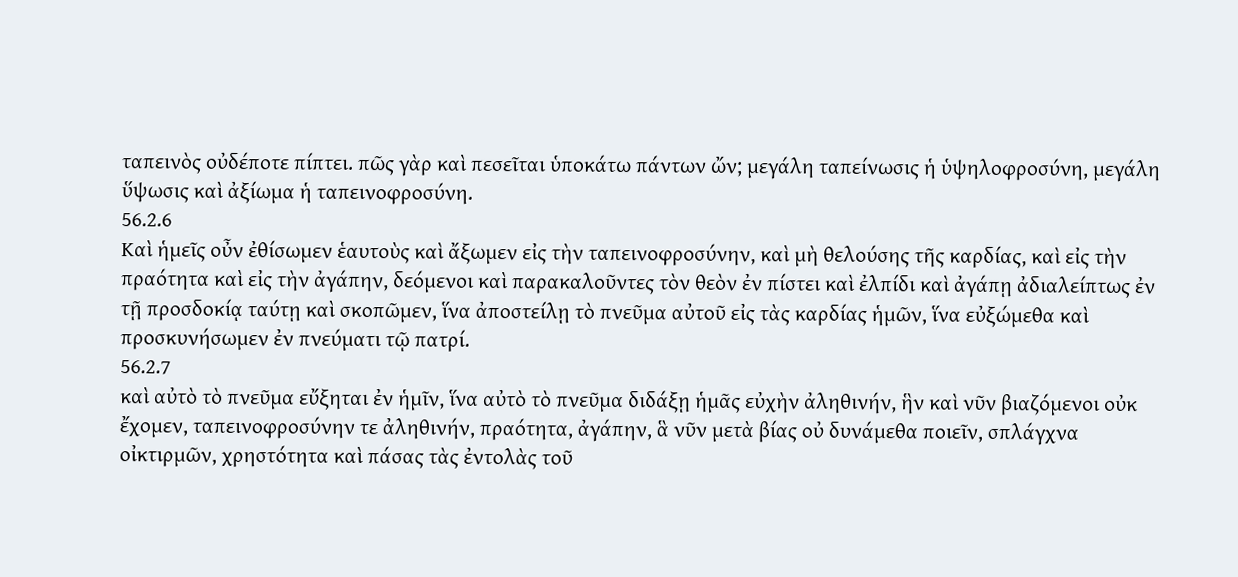ταπεινὸς οὐδέποτε πίπτει. πῶς γὰρ καὶ πεσεῖται ὑποκάτω πάντων ὤν; μεγάλη ταπείνωσις ἡ ὑψηλοφροσύνη, μεγάλη ὕψωσις καὶ ἀξίωμα ἡ ταπεινοφροσύνη.
56.2.6
Καὶ ἡμεῖς οὖν ἐθίσωμεν ἑαυτοὺς καὶ ἄξωμεν εἰς τὴν ταπεινοφροσύνην, καὶ μὴ θελούσης τῆς καρδίας, καὶ εἰς τὴν πραότητα καὶ εἰς τὴν ἀγάπην, δεόμενοι καὶ παρακαλοῦντες τὸν θεὸν ἐν πίστει καὶ ἐλπίδι καὶ ἀγάπῃ ἀδιαλείπτως ἐν τῇ προσδοκίᾳ ταύτῃ καὶ σκοπῶμεν, ἵνα ἀποστείλῃ τὸ πνεῦμα αὐτοῦ εἰς τὰς καρδίας ἡμῶν, ἵνα εὐξώμεθα καὶ προσκυνήσωμεν ἐν πνεύματι τῷ πατρί.
56.2.7
καὶ αὐτὸ τὸ πνεῦμα εὔξηται ἐν ἡμῖν, ἵνα αὐτὸ τὸ πνεῦμα διδάξῃ ἡμᾶς εὐχὴν ἀληθινήν, ἣν καὶ νῦν βιαζόμενοι οὐκ ἔχομεν, ταπεινοφροσύνην τε ἀληθινήν, πραότητα, ἀγάπην, ἃ νῦν μετὰ βίας οὐ δυνάμεθα ποιεῖν, σπλάγχνα οἰκτιρμῶν, χρηστότητα καὶ πάσας τὰς ἐντολὰς τοῦ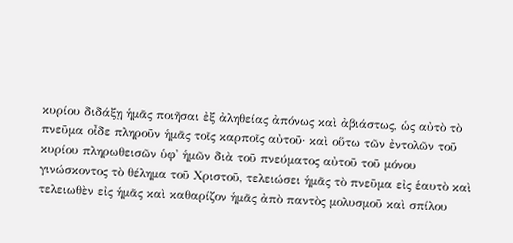κυρίου διδάξῃ ἡμᾶς ποιῆσαι ἐξ ἀληθείας ἀπόνως καὶ ἀβιάστως, ὡς αὐτὸ τὸ πνεῦμα οἶδε πληροῦν ἡμᾶς τοῖς καρποῖς αὐτοῦ· καὶ οὕτω τῶν ἐντολῶν τοῦ κυρίου πληρωθεισῶν ὑφ' ἡμῶν διὰ τοῦ πνεύματος αὐτοῦ τοῦ μόνου γινώσκοντος τὸ θέλημα τοῦ Χριστοῦ, τελειώσει ἡμᾶς τὸ πνεῦμα εἰς ἑαυτὸ καὶ τελειωθὲν εἰς ἡμᾶς καὶ καθαρίζον ἡμᾶς ἀπὸ παντὸς μολυσμοῦ καὶ σπίλου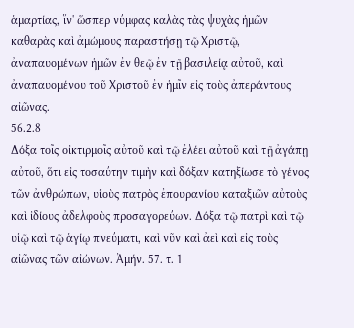ἁμαρτίας, ἵν' ὥσπερ νύμφας καλὰς τὰς ψυχὰς ἡμῶν καθαρὰς καὶ ἀμώμους παραστήσῃ τῷ Χριστῷ, ἀναπαυομένων ἡμῶν ἐν θεῷ ἐν τῇ βασιλείᾳ αὐτοῦ, καὶ ἀναπαυομένου τοῦ Χριστοῦ ἐν ἡμῖν εἰς τοὺς ἀπεράντους αἰῶνας.
56.2.8
Δόξα τοῖς οἰκτιρμοῖς αὐτοῦ καὶ τῷ ἐλέει αὐτοῦ καὶ τῇ ἀγάπῃ αὐτοῦ, ὅτι εἰς τοσαύτην τιμὴν καὶ δόξαν κατηξίωσε τὸ γένος τῶν ἀνθρώπων, υἱοὺς πατρὸς ἐπουρανίου καταξιῶν αὐτοὺς καὶ ἰδίους ἀδελφοὺς προσαγορεύων. Δόξα τῷ πατρὶ καὶ τῷ υἱῷ καὶ τῷ ἁγίῳ πνεύματι, καὶ νῦν καὶ ἀεὶ καὶ εἰς τοὺς αἰῶνας τῶν αἰώνων. Ἀμήν. 57. τ. 1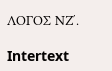ΛΟΓΟΣ ΝΖʹ.

Intertext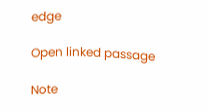edge

Open linked passage

Note